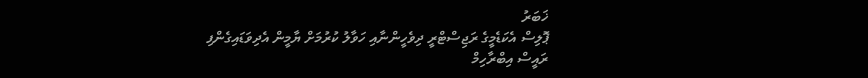ޚަބަރު
ޕޮލިސް އެކަޑެމީގެ ރަޖިސްޓްރީ ދިވެހީންނާއި ހަވާލު ކުރުމަށް ޔާމީން އެދިވަޑައިގެންފި
ރައީސް އިބްރާހިމް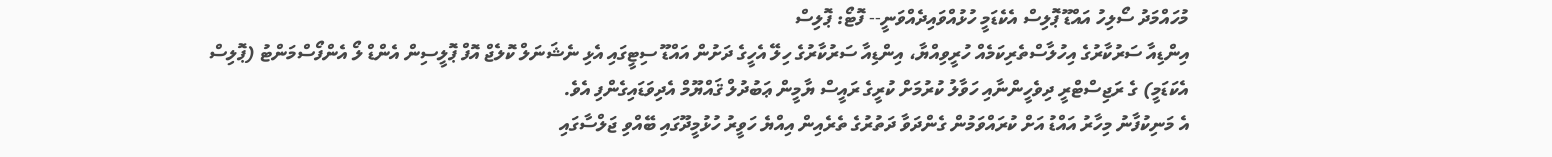މުހައްމަދު ސޯލިހު އައްޑޫ ޕޮލިސް އެކެޑަމީ ހުޅުއްވައިދެއްވަނީ-- ފޮޓޯ: ޕޮލިސް
އިންޑިއާ ސަރުކާރުގެ އިހުލާސްތެރިކަމެއް ހުރީވިއްޔާ، އިންޑިއާ ސަރުކާރުގެ ހިލޭ އެހީގެ ދަށުން އައްޑޫ ސިޓީގައި އެޅި ނެޝަނަލް ކޮލެޖް އޮފް ޕޮލީސިން އެންޑް ލޯ އެންފޯސްމަންޓު (ޕޮލިސް އެކަޑަމީ) ގެ ރަޖިސްޓްރީ ދިވެހީންނާއި ހަވާލު ކުރުމަށް ކުރީގެ ރައީސް ޔާމީން ޢަބުދުލް ޤައްޔޫމް އެދިވަޑައިގެންފި އެވެ.
އެ މަނިކުފާނު މިހާރު އައްޑު އަށް ކުރައްވަމުން ގެންދަވާ ދަތުރުގެ ތެރެއިން އިއްޔެ ހަވީރު ހުޅުމީދޫގައި ބޭއްވި ޖަލްސާގައި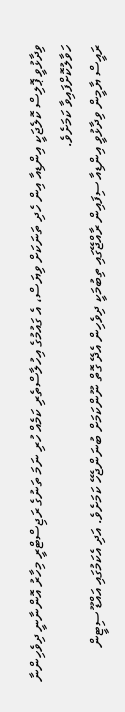ވިދާޅުވީ ޕޮލިސް ކޮލެޖަކީ އިންޑިއާ އިން ހެދި ތަނަކަށް ވިޔަސް، އެ ގައުމުގެ އިހުލާސްތެރި ކަމެއް ހުރި ނަމަ ތަނުގެ ރަޖިސްޓްރީ މިހާރު އޮންނާނީ ދިވެހިންނާ ހަވާލުކޮށްފައިވާ ކަމަށެވެ.
ރައީސް ޔާމީން ވިދާޅުވީ އިންޑިއާ ސިފައިން ރާއްޖޭގައި ތިބުމަކީ ދިވެހިން އެދޭ ގޮތް ނޫންކަމަށް ބުނަންޖެހޭ ކަމަށެވެ. އަދި އެކަމުގައި އައްޑޫ ސިޓީން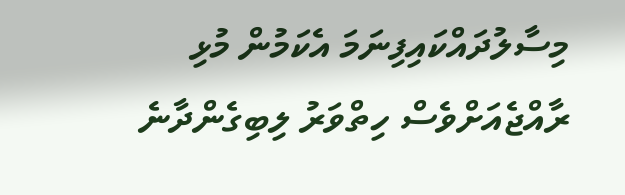މިސާލުދައްކައިފިނަމަ އެކަމުން މުޅި ރާއްޖެއަށްވެސް ހިތްވަރު ލިބިގެންދާނެ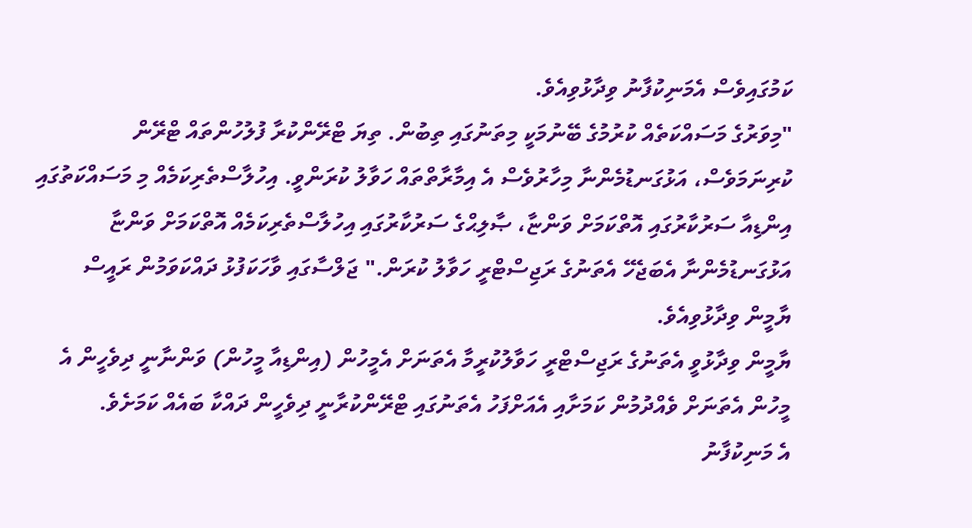ކަމުގައިވެސް އެމަނިކުފާނު ވިދާޅުވިއެވެ.
"މިވަރުގެ މަސައްކަތެއް ކުރުމުގެ ބޭނުމަކީ މިތަނުގައި ތިބުން. ތިޔަ ޓްރޭންކުރާ ފުލުހުންތައް ޓްރޭން ކުރިނަމަވެސް، އަޅުގަނޑުމެންނާ މިހާރުވެސް އެ އިމާރާތްތައް ހަވާލު ކުރަންވީ. އިހުލާސްތެރިކަމެއް މި މަސައްކަތުގައި އިންޑިއާ ސަރުކާރުގައި އޮތްކަމަށް ވަންޏާ، ޞާލިޙްގެ ސަރުކާރުގައި އިހުލާސްތެރިކަމެއް އޮތްކަމަށް ވަންޏާ އަޅުގަނޑުމެންނާ އެބަޖެހޭ އެތަނުގެ ރަޖިސްޓްރީ ހަވާލު ކުރަން." ޖަލްސާގައި ވާހަކަފުޅު ދައްކަވަމުން ރައީސް ޔާމީން ވިދާޅުވިއެވެ.
ޔާމީން ވިދާޅުވީ އެތަނުގެ ރަޖިސްޓްރީ ހަވާލުކުރީމާ އެތަނަށް އެމީހުން (އިންޑިއާ މީހުން) ވަންނާނީ ދިވެހީން އެ މީހުން އެތަނަށް ވެއްދުމުން ކަމަށާއި އެއަށްފަހު އެތަނުގައި ޓްރޭންކުރާނީ ދިވެހީން ދައްކާ ބައެއް ކަމަށެވެ.
އެ މަނިކުފާނު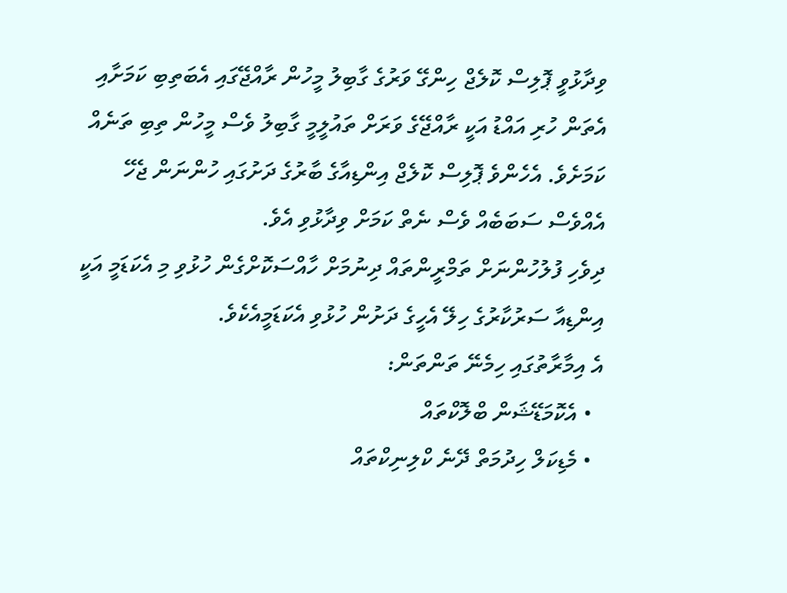ވިދާޅުވީ ޕޮލިސް ކޮލެޖް ހިންގޭ ވަރުގެ ގާބިލު މީހުން ރާއްޖޭގައި އެބަތިބި ކަމަށާއި އެތަން ހުރި އައްޑު އަކީ ރާއްޖޭގެ ވަރަށް ތައުލީމީ ގާބިލު ވެސް މީހުން ތިބި ތަނެއް ކަމަށެވެ. އެހެންވެ ޕޮލިސް ކޮލެޖް އިންޑިއާގެ ބާރުގެ ދަށުގައި ހުންނަން ޖެހޭ އެއްވެސް ސަބަބެއް ވެސް ނެތް ކަމަށް ވިދާޅުވި އެވެ.
ދިވެހި ފުލުހުންނަށް ތަމްރީންތައް ދިނުމަށް ހާއްސަކޮށްގެން ހުޅުވި މި އެކަޑަމީ އަކީ އިންޑިއާ ސަރުކާރުގެ ހިލޭ އެހީގެ ދަށުން ހުޅުވި އެކަޑަމީއެކެވެ.
އެ އިމާރާތުގައި ހިމެނޭ ތަންތަން:
  • އެކޮމަޑޭޝަން ބްލޮކްތައް
  • މެޑިކަލް ހިދުމަތް ދޭނެ ކްލިނިކްތައް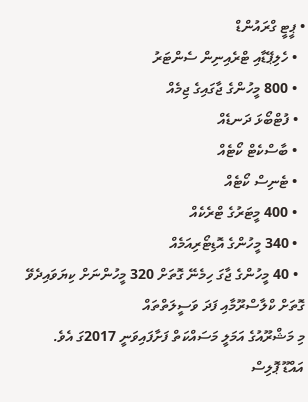• ޕީޓީ ގްރައުންޑް
  • ހެލިޕޭޑާއި ޓްރެއިނިން ސެންޓަރު
  • 800 މީހުންގެ ޖާގައިގެ ޖިމެއް
  • ފުޓްބޯޅަ ދަނޑެއް
  • ބާސްކެޓް ކޯޓެއް
  • ޓެނިސް ކޯޓެއް
  • 400 މީޓަރުގެ ޓްރެކެއް
  • 340 މީހުންގެ އޮޑިޓޯރިއަމެއް
  • 40 މީހުންގެ ޖާގަ ހިމެނޭ ގޮތަށް 320 މީހުންނަށް ކިޔަވައިދެވޭ ގޮތަށް ކްލާސްރޫމާއި ފަދަ ވަސީލަތްތައް
މި މަޝްރޫއުގެ އަމަލީ މަސައްކަތް ފަށާފައިވަނީ 2017ގަ އެވެ.
އައްޑޫ ޕޮލިސް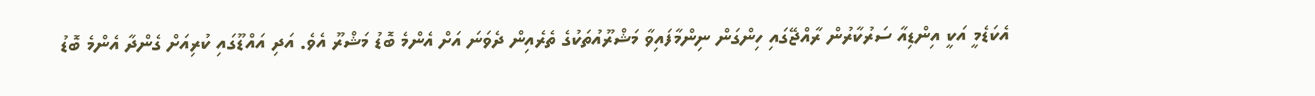އެކަޑެމީ އަކީ އިންޑިއާ ސަރުކާރުން ރާއްޖޭގައި ހިންގަން ނިންމާފައިވާ މަޝްރޫއުތަކުގެ ތެރެއިން ދެވަނަ އަށް އެންމެ ބޮޑު މަޝްރޫ އެވެ. އަދި އައްޑޫގައި ކުރިއަށް ގެންދާ އެންމެ ބޮޑު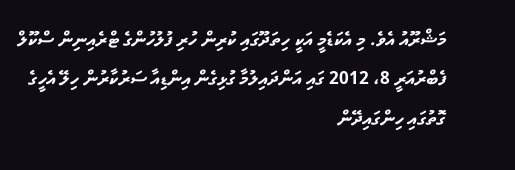މަޝްރޫއު އެވެ. މި އެކަޑެމީ އަކީ ހިތަދޫގައި ކުރިން ހުރި ފުލުހުންގެ ޓްރެއިނިން ސްކޫލް ފެބްރުއަރީ 8، 2012 ގައި އަންދައިލުމާ ގުޅިގެން އިންޑިއާ ސަރުކާރުން ހިލޭ އެހީގެ ގޮތުގައި ހިންގައިދޭން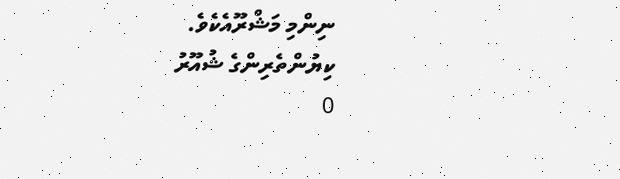ނިންމި މަޝްރޫއެކެވެ.
ކިޔުންތެރިންގެ ޝުއޫރު
0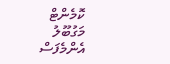ކޮމެންޓް
މަގުބޫލު
އެންމެފަސް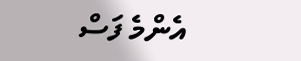އެންމެ ފަސް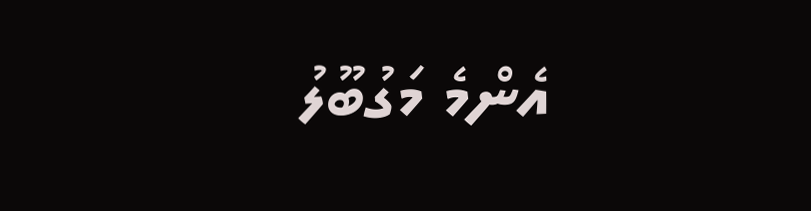އެންމެ މަގުބޫލު